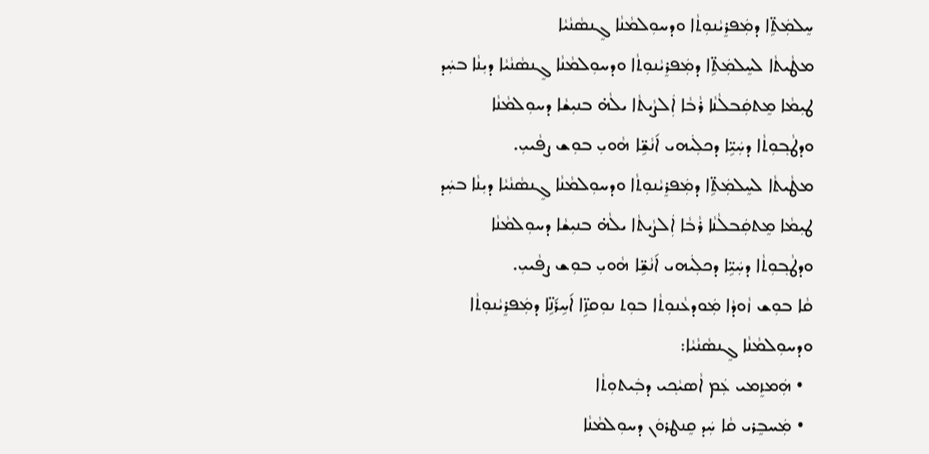ܚܸܠܡܲܬܹ̈ܐ ܕܡܲܦܪܸܝܵܢܘܼܬܵܐ ܘܕܚܘܼܠܡܵܢܵܐ ܓܸܢܣܵܢܵܝܵܐ
ܡܛܵܝܬܵܐ ܠܚܸܠܡܲܬܹ̈ܐ ܕܡܲܦܪܸܝܵܢܘܼܬܵܐ ܘܕܚܘܼܠܡܵܢܵܐ ܓܸܢܣܵܢܵܝܵܐ ܕܝܼܢܵܐ ܒܚܲܕ ܛܝܼܡܵܐ ܡܸܬܩܲܒܠܵܢܵܐ ܪܵܒܵܐ ܐܲܠܨܵܝܬܵܐ ܝܠܵܗ̇ ܒܢܝܼܫܵܐ ܕܚܘܼܠܡܵܢܵܐ ܘܕܛܵܒ݂ܘܼܬܵܐ ܕܚܲܝܹ̈ܐ ܕܟܠܲܝܗܝ ܐ݇ܢܵܫܹ̈ܐ ܗܵܘܝܼ ܒܘܼܫ ܨܦܵܝܝܼ.
ܡܛܵܝܬܵܐ ܠܚܸܠܡܲܬܹ̈ܐ ܕܡܲܦܪܸܝܵܢܘܼܬܵܐ ܘܕܚܘܼܠܡܵܢܵܐ ܓܸܢܣܵܢܵܝܵܐ ܕܝܼܢܵܐ ܒܚܲܕ ܛܝܼܡܵܐ ܡܸܬܩܲܒܠܵܢܵܐ ܪܵܒܵܐ ܐܲܠܨܵܝܬܵܐ ܝܠܵܗ̇ ܒܢܝܼܫܵܐ ܕܚܘܼܠܡܵܢܵܐ ܘܕܛܵܒ݂ܘܼܬܵܐ ܕܚܲܝܹ̈ܐ ܕܟܠܲܝܗܝ ܐ݇ܢܵܫܹ̈ܐ ܗܵܘܝܼ ܒܘܼܫ ܨܦܵܝܝܼ.
ܩܵܐ ܒܘܼܫ ܙܵܘܕܵܐ ܡܲܘܕܥܵܢܘܼܬܵܐ ܒܘܼܬ ܢܘܼܩܙܹ̈ܐ ܐ݇ܚܹܪ݇ܢܹ̈ܐ ܕܡܲܦܪܸܝܵܢܘܼܬܵܐ ܘܕܚܘܼܠܡܵܢܵܐ ܓܸܢܣܵܢܵܝܵܐ:
  • ܗܲܡܙܸܡܝ ܥܲܡ ܐܵܣܝܵܟ݂ܝ ܕܒܲܝܬܘܼܬܵܐ
  • ܡܲܚܒܸܪܝ ܩܵܐ ܚܲܕ ܩܸܢܛܪܘܿܢ ܕܚܘܼܠܡܵܢܵܐ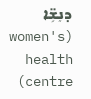ܕܢܸܫܹ̈ܐ (women's health centre)